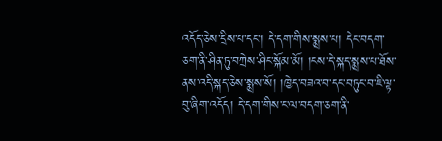འདོད་ཅེས་དྲིས་པ་དང་། དེ་དག་གིས་སྨྲས་པ། དེང་བདག་ཅག་ནི་ཤིན་ཏུ་བཀྲེས་ཤིང་སྐོམ་མོ། །ངས་དེ་སྐད་སྨྲས་པ་ཐོས་ནས་འདི་སྐད་ཅེས་སྨྲས་སོ། །ཁྱེད་བཟའ་བ་དང་བཏུང་བ་ཇི་ལྟ་བུ་ཞིག་འདོད། དེ་དག་གིས་ང་ལ་བདག་ཅག་ནི་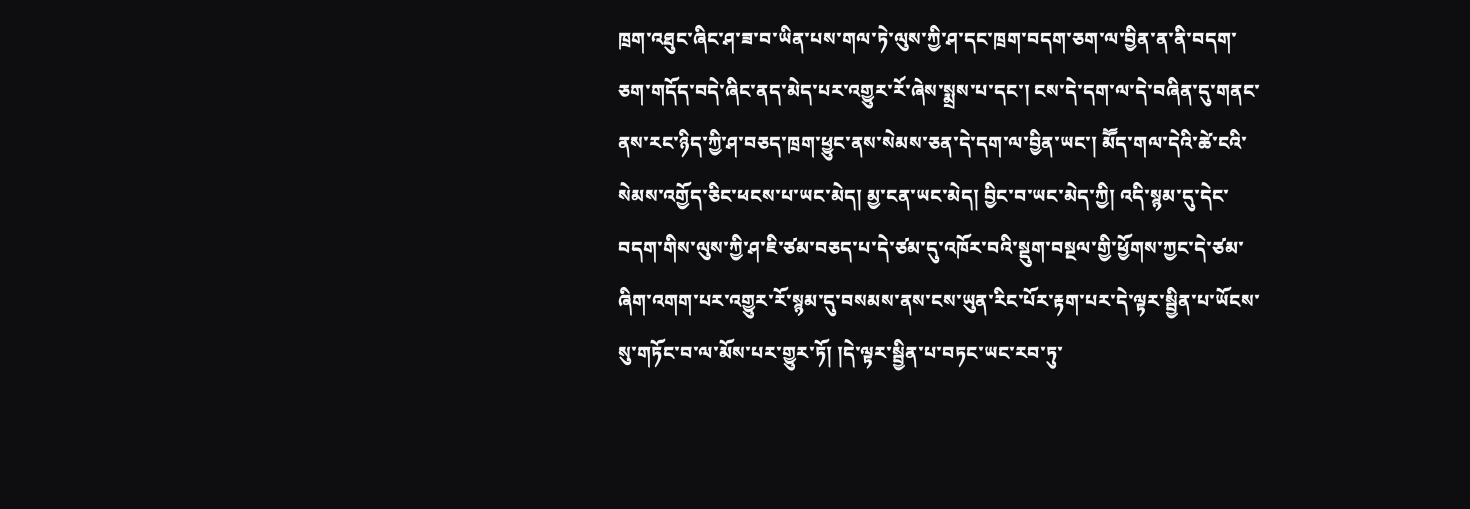ཁྲག་འཐུང་ཞིང་ཤ་ཟ་བ་ཡིན་པས་གལ་ཏེ་ལུས་ཀྱི་ཤ་དང་ཁྲག་བདག་ཅག་ལ་བྱིན་ན་ནི་བདག་ཅག་གདོད་བདེ་ཞིང་ནད་མེད་པར་འགྱུར་རོ་ཞེས་སྨྲས་པ་དང་། ངས་དེ་དག་ལ་དེ་བཞིན་དུ་གནང་ནས་རང་ཉིད་ཀྱི་ཤ་བཅད་ཁྲག་ཕྱུང་ནས་སེམས་ཅན་དེ་དག་ལ་བྱིན་ཡང་། མཽད་གལ་དེའི་ཚེ་ངའི་སེམས་འགྱོད་ཅིང་ཕངས་པ་ཡང་མེད། མྱ་ངན་ཡང་མེད། བྱིང་བ་ཡང་མེད་ཀྱི། འདི་སྙམ་དུ་དེང་བདག་གིས་ལུས་ཀྱི་ཤ་ཇི་ཙམ་བཅད་པ་དེ་ཙམ་དུ་འཁོར་བའི་སྡུག་བསྔལ་གྱི་ཕྱོགས་ཀྱང་དེ་ཙམ་ཞིག་འགག་པར་འགྱུར་རོ་སྙམ་དུ་བསམས་ནས་ངས་ཡུན་རིང་པོར་རྟག་པར་དེ་ལྟར་སྦྱིན་པ་ཡོངས་སུ་གཏོང་བ་ལ་མོས་པར་གྱུར་ཏོ། །དེ་ལྟར་སྦྱིན་པ་བཏང་ཡང་རབ་ཏུ་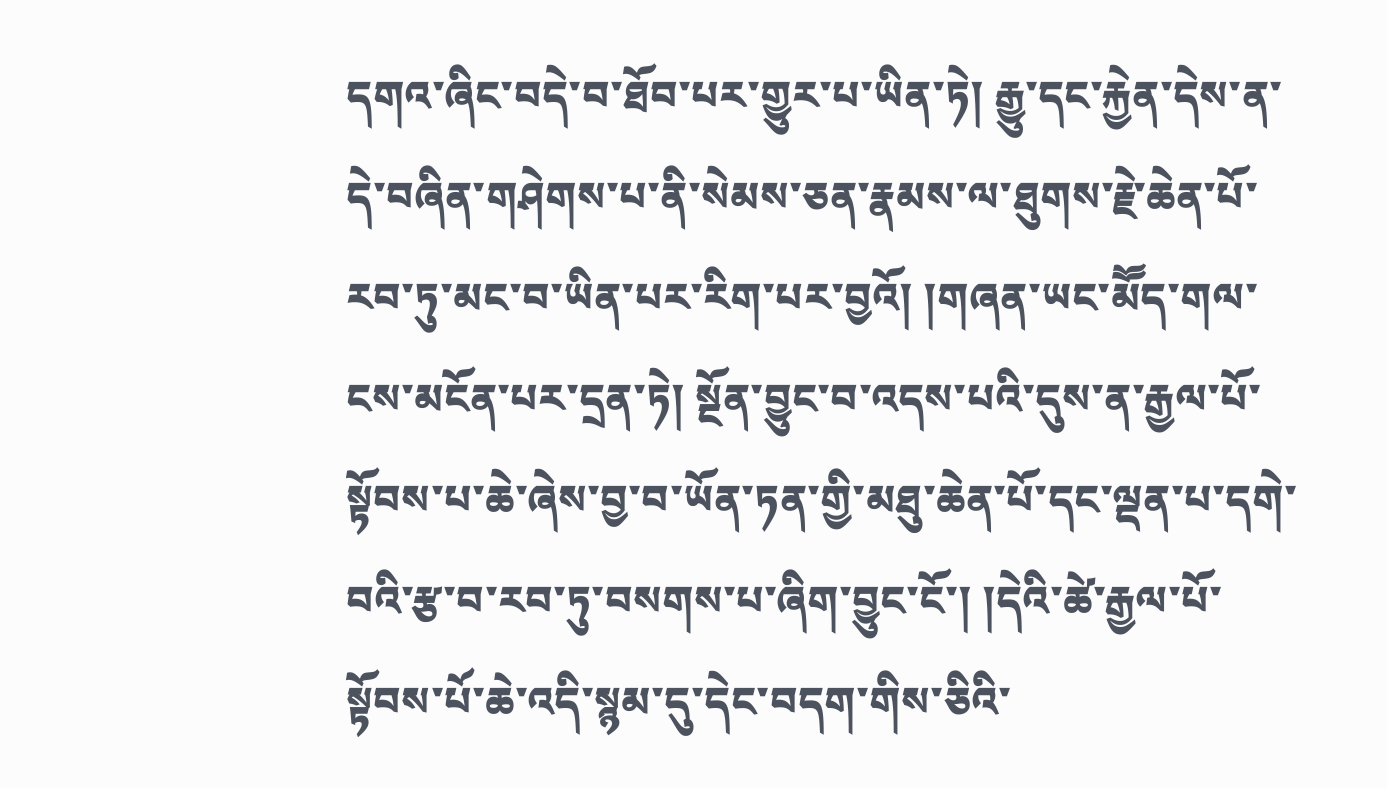དགའ་ཞིང་བདེ་བ་ཐོབ་པར་གྱུར་པ་ཡིན་ཏེ། རྒྱུ་དང་རྐྱེན་དེས་ན་དེ་བཞིན་གཤེགས་པ་ནི་སེམས་ཅན་རྣམས་ལ་ཐུགས་རྗེ་ཆེན་པོ་རབ་ཏུ་མང་བ་ཡིན་པར་རིག་པར་བྱའོ། །གཞན་ཡང་མཽད་གལ་ངས་མངོན་པར་དྲན་ཏེ། སྔོན་བྱུང་བ་འདས་པའི་དུས་ན་རྒྱལ་པོ་སྟོབས་པ་ཆེ་ཞེས་བྱ་བ་ཡོན་ཏན་གྱི་མཐུ་ཆེན་པོ་དང་ལྡན་པ་དགེ་བའི་རྩ་བ་རབ་ཏུ་བསགས་པ་ཞིག་བྱུང་ངོ་། །དེའི་ཚེ་རྒྱལ་པོ་སྟོབས་པོ་ཆེ་འདི་སྙམ་དུ་དེང་བདག་གིས་ཅིའི་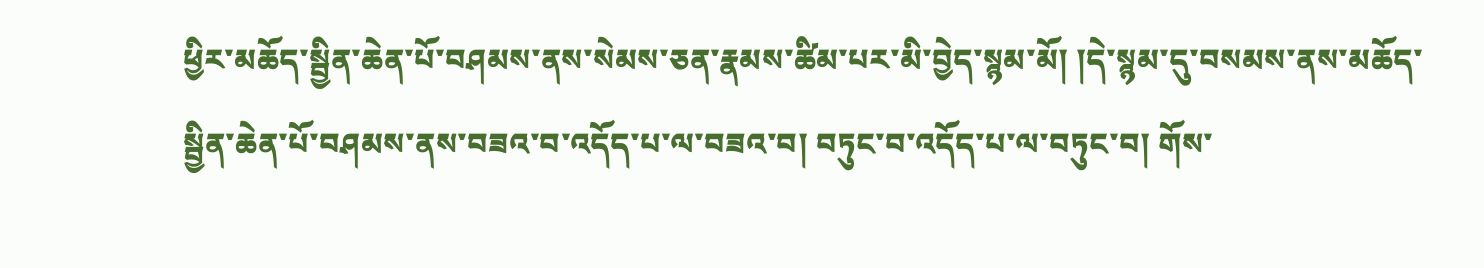ཕྱིར་མཆོད་སྦྱིན་ཆེན་པོ་བཤམས་ནས་སེམས་ཅན་རྣམས་ཚིམ་པར་མི་བྱེད་སྙམ་མོ། །དེ་སྙམ་དུ་བསམས་ནས་མཆོད་སྦྱིན་ཆེན་པོ་བཤམས་ནས་བཟའ་བ་འདོད་པ་ལ་བཟའ་བ། བཏུང་བ་འདོད་པ་ལ་བཏུང་བ། གོས་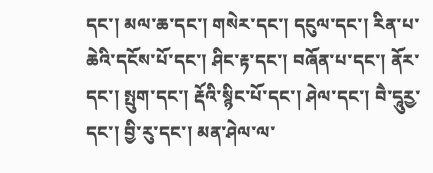དང་། མལ་ཆ་དང་། གསེར་དང་། དངུལ་དང་། རིན་པ་ཆེའི་དངོས་པོ་དང་། ཤིང་རྟ་དང་། བཞོན་པ་དང་། ནོར་དང་། སྤུག་དང་། རྡོའི་སྙིང་པོ་དང་། ཤེལ་དང་། བཻ་དཱུརྱ་དང་། བྱི་རུ་དང་། མན་ཤེལ་ལ་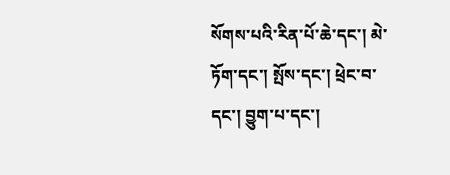སོགས་པའི་རིན་པོ་ཆེ་དང་། མེ་ཏོག་དང་། སྤོས་དང་། ཕྲེང་བ་དང་། བྱུག་པ་དང་།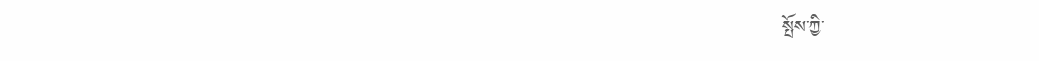སྤོས་ཀྱི་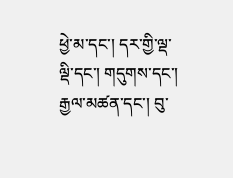ཕྱེ་མ་དང་། དར་གྱི་ལྡ་ལྡི་དང་། གདུགས་དང་། རྒྱལ་མཚན་དང་། བུ་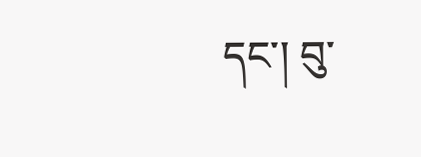དང་། བུ་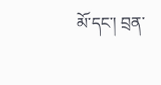མོ་དང་། བྲན་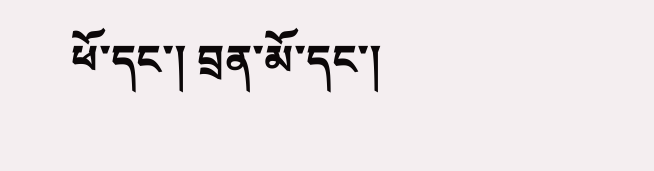ཕོ་དང་། བྲན་མོ་དང་།